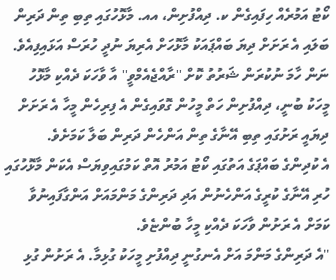ކޯޓު އަމުރެއް ހިފައިގެން ކ. ދިއްފުށިން، އއ. މާޅޮހުގައި ތިބި ތިން ދަރިން ބަލައި އެ ރަށަށް ދިޔަ ބައްޕައަކު މާޅޮހަށް އެރިޔަ ނުދީ ހުރަސް އަޅައިފިއެވެ.
ނަން ހާމަ ނުކުރަން ޝަރުތު ކޮށް ''ރާއްޖެއެމްވީ'' އާ ވާހަކަ ދެއްކި މާޅޮހު މީހަކު ބުނީ، ދިއްފުށިން ހަތް މީހުން ގޮވައިގެން އެ ފިރިހެން މީހާ އެ ރަށަށް ދިޔައީ ރަށުގައި ތިބި އޭނާގެ ތިން އަންހެން ދަރިން ބަލާ ކަމަށެވެ.
އެ ކުދިންގެ ބައްޕަގެ އަތުގައި ކޯޓު އަމުރު އޮތް ކަމުގައިވިޔަސް އެކަން މާޅޮހުގައި ހުރި އޭނާގެ ކުރީގެ އަންހެނުން އަދި ދަރިންގެ މަންމައަށް އަންގާފައިނުވާ ކަމަށް އެ ރަށުން ވާހަކަ ދެއްކި މީހާ ބުންޏެވެ.
''އެ ދަރިންގެ މަންމަ އަށް އެނގުނީ ދިއްފުށި މީހަކު ގުޅިމާ. އެ ރަށުން ގުޅި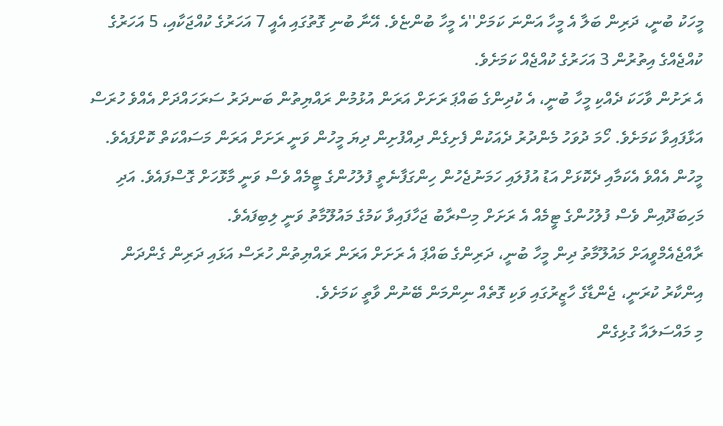މީހަކު ބުނީ، ދަރިން ބަލާ އެ މީހާ އަންނަ ކަމަށް''އެ މީހާ ބުންޏެވެ. އޭނާ ބުނި ގޮތުގައި އެއީ 7 އަހަރުގެ ކުއްޖަކާއި، 5 އަހަރުގެ ކުއްޖެއްގެ އިތުރުން 3 އަހަރުގެ ކުއްޖެއް ކަމަށެވެ.
އެ ރަށުން ވާހަކަ ދެއްކި މީހާ ބުނީ، އެ ކުދިންގެ ބައްޕަ ރަށަށް އަރަން އުޅުމުން ރައްޔިތުން ބަނދަރު ސަރަހައްދަށް އެއްވެ ހުރަސް އަޅާފައިވާ ކަމަށެވެ. ހޯމަ ދުވަހު މެންދުރު ދެއަކުން ފެށިގެން ދިއްފުށިން ދިޔަ މީހުން ވަނީ ރަށަށް އަރަން މަސައްކަތް ކޮށްފައެވެ.
މީހުން އެއްވެ އެކަމާއި ދެކޮޅަށް އަޑު އުފުލައި ހަމަނުޖެހުން ހިންގަފާނެތީ ފުލުހުންގެ ޓީމެއް ވެސް ވަނީ މާޅޮހަށް ގޮސްފައެވެ. އަދި މަހިބަދޫއިން ވެސް ފުލުހުންގެ ޓީމެއް އެ ރަށަށް މިސްރާބު ޖަހާފައިވާ ކަމުގެ މައުލޫމާތު ވަނީ ލިބިފައެވެ.
ރާއްޖެއެމްވީއަށް މައުލޫމާތު ދިން މީހާ ބުނީ، ދަރިންގެ ބައްޕަ އެ ރަށަށް އަރަން ރައްޔިތުން ހުރަސް އަޅައި ދަރިން ގެންދަން އިންކާރު ކުރަނީ، ޖެންޑާގެ ހާޒީރުގައި ވަކި ގޮތެއް ނިންމަން ބޭނުން ވާތީ ކަމަށެވެ.
މި މައްސަލައާ ގުޅިގެން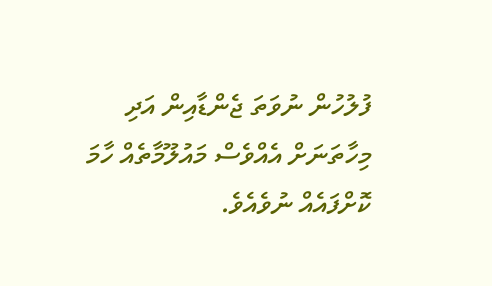ފުލުހުން ނުވަތަ ޖެންޑާއިން އަދި މިހާތަނަށް އެއްވެސް މައުލޫމާތެއް ހާމަ ކޮށްފައެއް ނުވެއެވެ.